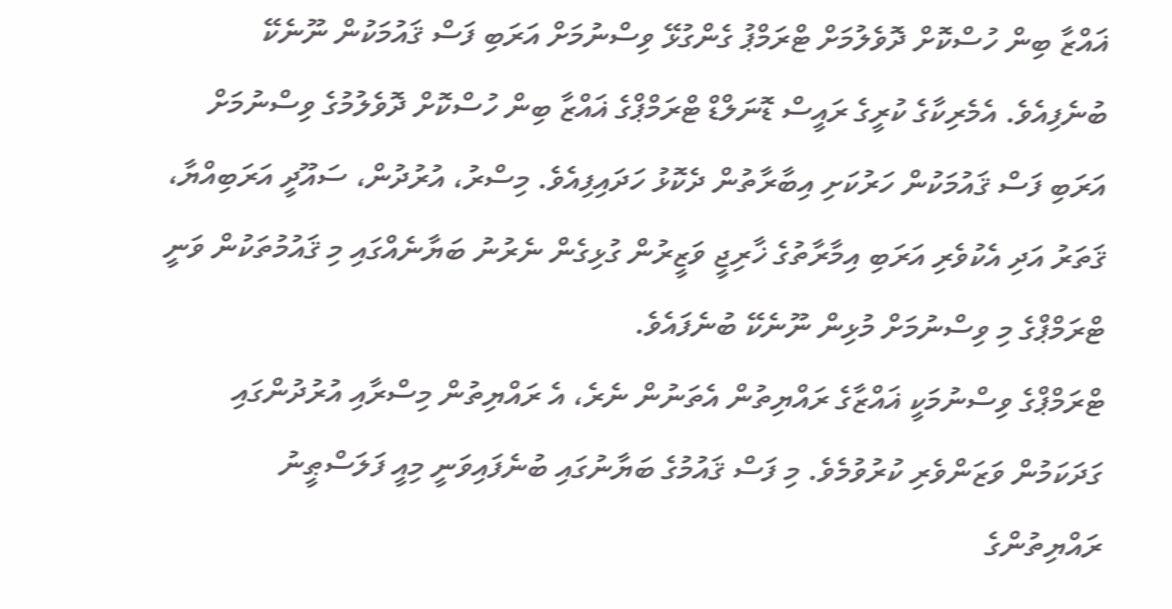ޣައްޒާ ބިން ހުސްކޮށް ދޮވެލުމަށް ޓްރަމްޕު ގެންގުޅޭ ވިސްނުމަށް އަރަބި ފަސް ޤައުމަކުން ނޫނެކޭ ބުނެފިއެވެ. އެމެރިކާގެ ކުރީގެ ރައީސް ޑޮނަލްޑް ޓްރަމްޕްގެ ޣައްޒާ ބިން ހުސްކޮށް ދޮވެލުމުގެ ވިސްނުމަށް އަރަބި ފަސް ޤައުމަކުން ހަރުކަށި އިބާރާތުން ދެކޮޅު ހަދައިފިއެވެ. މިސްރު، އުރުދުން، ސައޫދީ އަރަބިއްޔާ، ޤަތަރު އަދި އެކުވެރި އަރަބި އިމާރާތުގެ ޚާރިޖީ ވަޒީރުން ގުޅިގެން ނެރުނު ބަޔާނެއްގައި މި ޤައުމުތަކުން ވަނީ ޓްރަމްޕްގެ މި ވިސްނުމަށް މުޅިން ނޫނެކޭ ބުނެފައެވެ.
ޓްރަމްޕްގެ ވިސްނުމަކީ ޣައްޒާގެ ރައްޔިތުން އެތަނުން ނެރެ، އެ ރައްޔިތުން މިސްރާއި އުރުދުންގައި ގަދަކަމުން ވަޒަންވެރި ކުރުވުމެވެ. މި ފަސް ޤައުމުގެ ބަޔާނުގައި ބުނެފައިވަނީ މިއީ ފަލަސްޠީނު ރައްޔިތުންގެ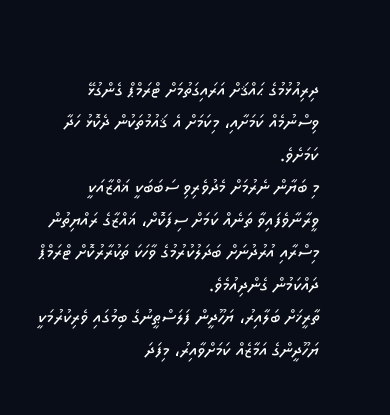ދިރިއުޅުމުގެ ޙައްޤަށް އަރައިގަތުމަށް ޓްރަމްޕް ގެންގުޅޭ ވިސްނުމެއް ކަމަށާއި، މިކަމަށް އެ ޤައުމުތަކުން ދެކޮޅު ހަދާ ކަމަށެވެ.
މި ބަޔާން ނެރުމަށް މެދުވެރިވި ސަބަބަކީ ޣައްޒާއަކީ ވީރާނާވެފައިވާ ތަނެއް ކަމަށް ސިފަކޮށް، ޣައްޒާގެ ރައްޔިތުން މިސްރާއި އުރުދުނަށް ބަދަލުކުރުމުގެ ވާހަކަ ތަކުރާރުކޮށް ޓްރަމްޕް ދައްކަމުން ގެންދިއުމެވެ.
ތާރީޚަށް ބަލާއިރު، ޔަހޫދީން ފަލަސްޠީނުގެ ބިމުގައި ވެރިކުރުމަކީ ޔަހޫދީންގެ އަމާޒެއް ކަމަށްވާއިރު، މިފަދަ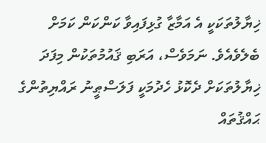ޚިޔާލުތަކަކީ އެ އަމާޒާ ގުޅިފައިވާ ކަންކަން ކަމަށް ބެލެވެއެވެ. ނަމަވެސް، އަރަބި ޤައުމުތަކުން މިފަދަ ޚިޔާލުތަކަށް ދެކޮޅު ހެދުމަކީ ފަލަސްޠީނު ރައްޔިތުންގެ ޙައްޤުތައް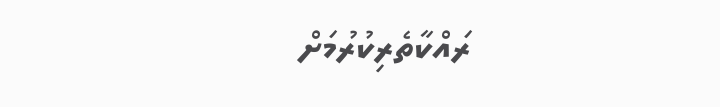ރައްކާތެރިކުރުމަށް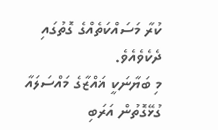ކުރާ މަސައްކަތެއްގެ ގޮތުގައި ދެކެވެއެވެ.
މި ބަޔާނަކީ ޣައްޒާގެ މައްސަލައާ ގުޅޭގޮތުން އަރަބި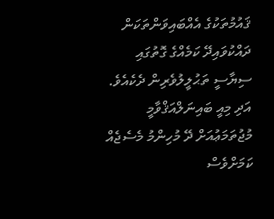ޤައުމުތަކުގެ އެއްބައިވަންތަކަން ދައްކުވައިދޭ ކަމެއްގެ ގޮތުގައި ސިޔާސީ ތަޙުލީލުވެރިން ދެކެއެވެ. އަދި މިއީ ބައިނަލްއަޤްވާމީ މުޖުތަމަޢުއަށް ދޭ މުހިންމު މެސެޖެއް ކަމަށްވެސް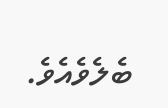ބެލެވެއެވެ.